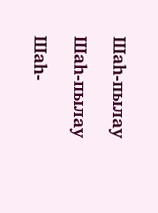Шаһ-пылау

Шаһ-пылау

Шаһ-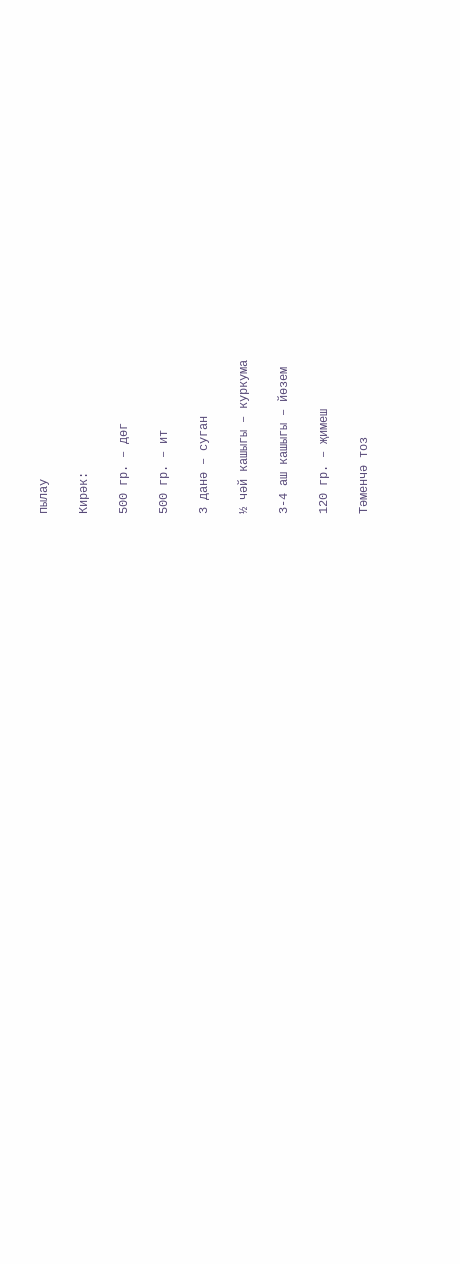пылау

Кирәк:

500 гр. – дөг

500 гр. – ит

3 данә – суган

½ чәй кашыгы – куркума

3-4 аш кашыгы – йөзем

120 гр. – җимеш

Тәменчә тоз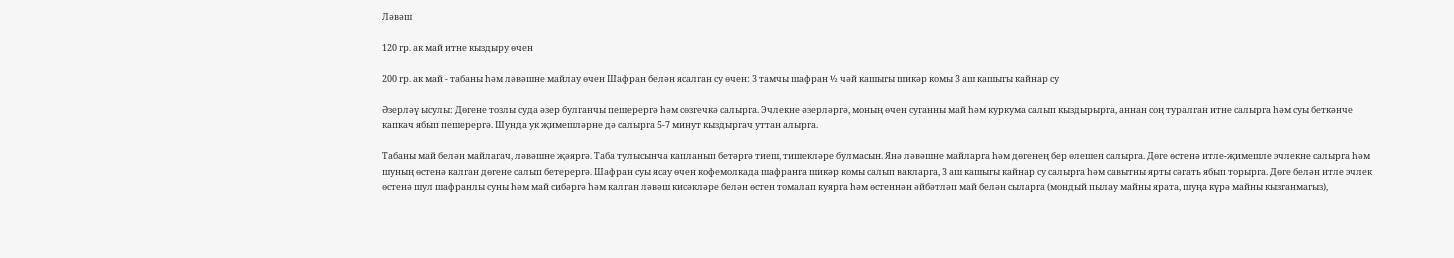Ләвәш

120 гр. ак май итне кыздыру өчен

200 гр. ак май - табаны һәм ләвәшне майлау өчен Шафран белән ясалган су өчен: 3 тамчы шафран ½ чәй кашыгы шикәр комы 3 аш кашыгы кайнар су

Әзерләү ысулы: Дөгене тозлы суда әзер булганчы пешерергә һәм сөзгечкә салырга. Эчлекне әзерләргә, моның өчен суганны май һәм куркума салып кыздырырга, аннан соң туралган итне салырга һәм суы беткәнче капкач ябып пешерергә. Шунда ук җимешләрне дә салырга 5-7 минут кыздыргач уттан алырга.

Табаны май белән майлагач, ләвәшне җәяргә. Таба тулысынча капланып бетәргә тиеш, тишекләре булмасын. Янә ләвәшне майларга һәм дөгенең бер өлешен салырга. Дөге өстенә итле-җимешле эчлекне салырга һәм шуның өстенә калган дөгене салып бетерергә. Шафран суы ясау өчен кофемолкада шафранга шикәр комы салып вакларга, 3 аш кашыгы кайнар су салырга һәм савытны ярты сәгать ябып торырга. Дөге белән итле эчлек өстенә шул шафранлы суны һәм май сибәргә һәм калган ләвәш кисәкләре белән өстен томалап куярга һәм өстеннән әйбәтләп май белән сыларга (мондый пылау майны ярата, шуңа күрә майны кызганмагыз),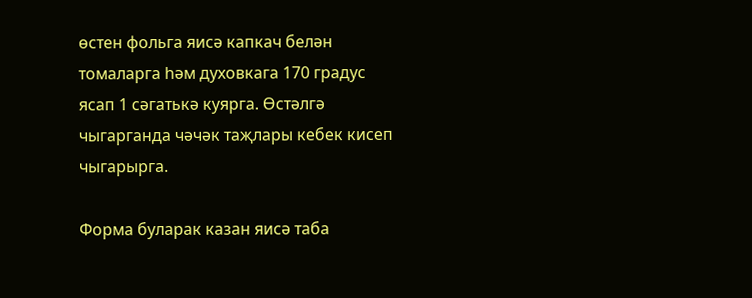өстен фольга яисә капкач белән томаларга һәм духовкага 170 градус ясап 1 сәгатькә куярга. Өстәлгә чыгарганда чәчәк таҗлары кебек кисеп чыгарырга.

Форма буларак казан яисә таба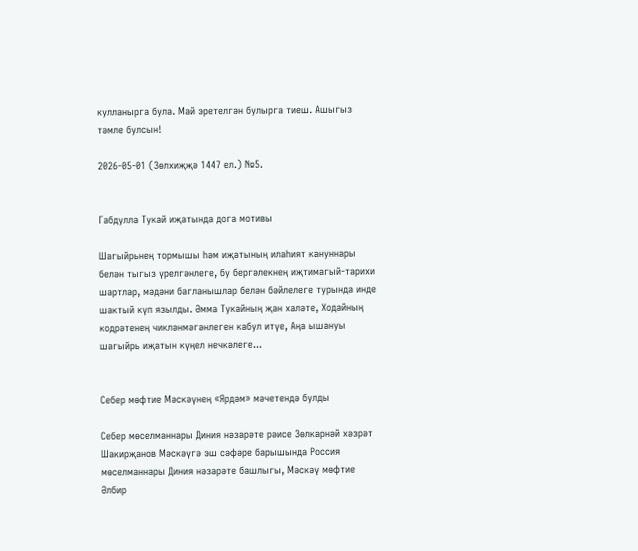кулланырга була. Май эретелгән булырга тиеш. Ашыгыз тәмле булсын!

2026-05-01 (Зөлхиҗҗә 1447 ел.) №5.


Габдулла Тукай иҗатында дога мотивы

Шагыйрьнең тормышы һәм иҗатының илаһият кануннары белән тыгыз үрелгәнлеге, бу бергәлекнең иҗтимагый-тарихи шартлар, мәдәни багланышлар белән бәйлелеге турында инде шактый күп язылды. Әмма Тукайның җан халәте, Ходайның кодрәтенең чикләнмәгәнлеген кабул итүе, Аңа ышануы шагыйрь иҗатын күңел нечкәлеге...


Себер мөфтие Мәскәүнең «Ярдәм» мәчетендә булды

Себер мөселманнары Диния нәзарәте рәисе Зөлкарнәй хәзрәт Шакирҗанов Мәскәүгә эш сәфәре барышында Россия мөселманнары Диния нәзарәте башлыгы, Мәскәү мөфтие Әлбир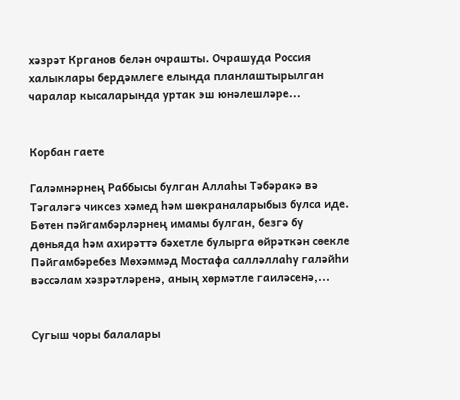хәзрәт Крганов белән очрашты. Очрашуда Россия халыклары бердәмлеге елында планлаштырылган чаралар кысаларында уртак эш юнәлешләре...


Корбан гаете

Галәмнәрнең Раббысы булган Аллаһы Тәбәракә вә Тәгаләгә чиксез хәмед һәм шөкраналарыбыз булса иде. Бөтен пәйгамбәрләрнең имамы булган, безгә бу дөньяда һәм ахирәттә бәхетле булырга өйрәткән сөекле Пәйгамбәребез Мөхәммәд Мостафа салләллаһу галәйһи вәссәлам хәзрәтләренә, аның хөрмәтле гаиләсенә,...


Сугыш чоры балалары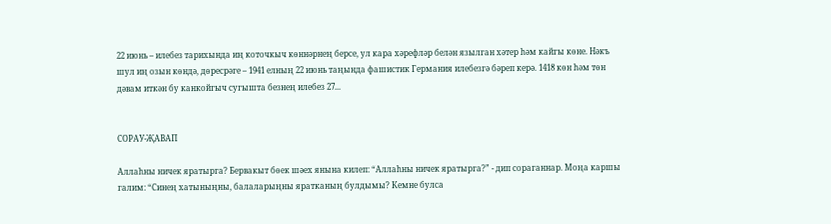22 июнь – илебез тарихында иң коточкыч көннәрнең берсе, ул кара хәрефләр белән язылган хәтер һәм кайгы көне. Нәкъ шул иң озын көндә, дөресрәге – 1941 елның 22 июнь таңында фашистик Германия илебезгә бәреп керә. 1418 көн һәм төн дәвам иткән бу канкойгыч сугышта безнең илебез 27...


СОРАУ-ҖАВАП

Аллаһны ничек яратырга? Бервакыт бөек шәех янына килеп: “Аллаһны ничек яратырга?” - дип сораганнар. Моңа каршы галим: “Синең хатыныңны, балаларыңны яратканың булдымы? Кемне булса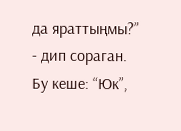да яраттыңмы?” - дип сораган. Бу кеше: “Юк”,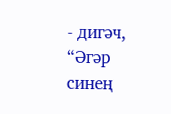- дигәч, “Әгәр синең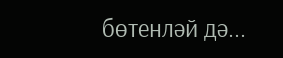бөтенләй дә...